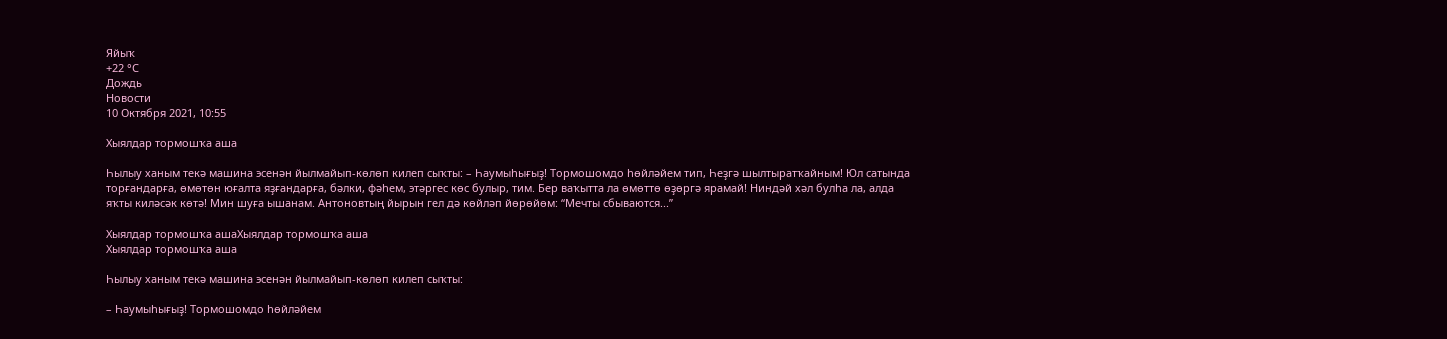Яйыҡ
+22 °С
Дождь
Новости
10 Октября 2021, 10:55

Хыялдар тормошҡа аша

Һылыу ханым текә машина эсенән йылмайып-көлөп килеп сыҡты: – Һаумыһығыҙ! Тормошомдо һөйләйем тип, Һеҙгә шылтыратҡайным! Юл сатында торғандарға, өмөтөн юғалта яҙғандарға, бәлки, фәһем, этәргес көс булыр, тим. Бер ваҡытта ла өмөттө өҙөргә ярамай! Ниндәй хәл булһа ла, алда яҡты киләсәк көтә! Мин шуға ышанам. Антоновтың йырын гел дә көйләп йөрөйөм: “Мечты сбываются...”

Хыялдар тормошҡа ашаХыялдар тормошҡа аша
Хыялдар тормошҡа аша

Һылыу ханым текә машина эсенән йылмайып-көлөп килеп сыҡты:

– Һаумыһығыҙ! Тормошомдо һөйләйем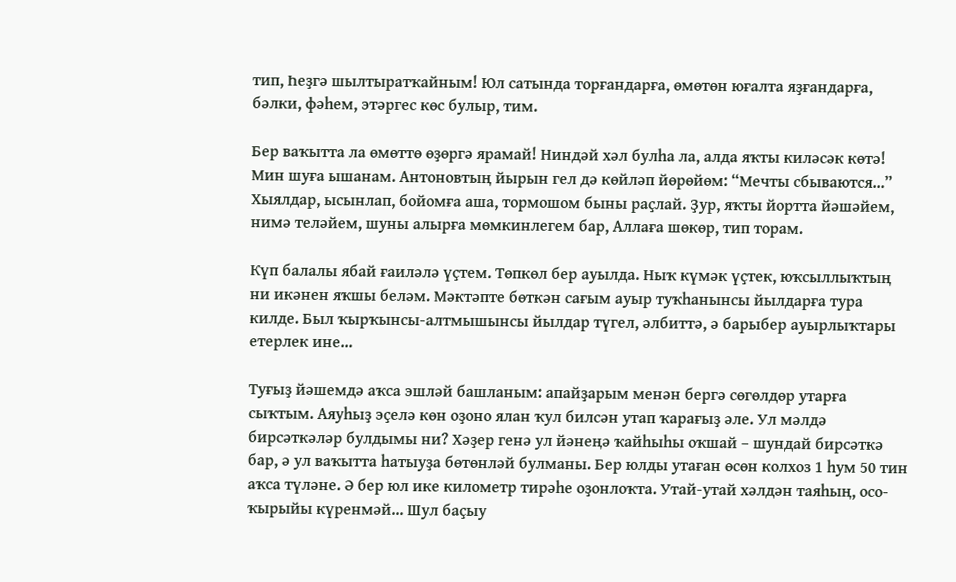тип, Һеҙгә шылтыратҡайным! Юл сатында торғандарға, өмөтөн юғалта яҙғандарға, бәлки, фәһем, этәргес көс булыр, тим.

Бер ваҡытта ла өмөттө өҙөргә ярамай! Ниндәй хәл булһа ла, алда яҡты киләсәк көтә! Мин шуға ышанам. Антоновтың йырын гел дә көйләп йөрөйөм: “Мечты сбываются...” Хыялдар, ысынлап, бойомға аша, тормошом быны раҫлай. Ҙур, яҡты йортта йәшәйем, нимә теләйем, шуны алырға мөмкинлегем бар, Аллаға шөкөр, тип торам.

Күп балалы ябай ғаиләлә үҫтем. Төпкөл бер ауылда. Ныҡ күмәк үҫтек, юҡсыллыҡтың ни икәнен яҡшы беләм. Мәктәпте бөткән сағым ауыр туҡһанынсы йылдарға тура килде. Был ҡырҡынсы-алтмышынсы йылдар түгел, әлбиттә, ә барыбер ауырлыҡтары етерлек ине...

Туғыҙ йәшемдә аҡса эшләй башланым: апайҙарым менән бергә сөгөлдөр утарға сыҡтым. Аяуһыҙ эҫелә көн оҙоно ялан ҡул билсән утап ҡарағыҙ әле. Ул мәлдә бирсәткәләр булдымы ни? Хәҙер генә ул йәнеңә ҡайһыһы оҡшай – шундай бирсәткә бар, ә ул ваҡытта һатыуҙа бөтөнләй булманы. Бер юлды утаған өсөн колхоз 1 һум 50 тин аҡса түләне. Ә бер юл ике километр тирәһе оҙонлоҡта. Утай-утай хәлдән таяһың, осо-ҡырыйы күренмәй... Шул баҫыу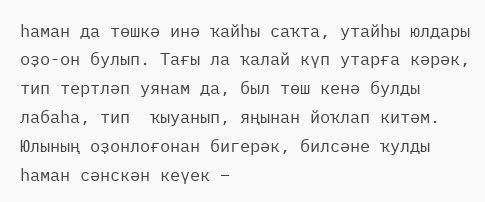һаман да төшкә инә ҡайһы саҡта, утайһы юлдары оҙо-он булып. Тағы ла ҡалай күп утарға кәрәк, тип тертләп уянам да, был төш кенә булды лабаһа, тип  ҡыуанып, яңынан йоҡлап китәм. Юлының оҙонлоғонан бигерәк, билсәне ҡулды һаман сәнскән кеүек –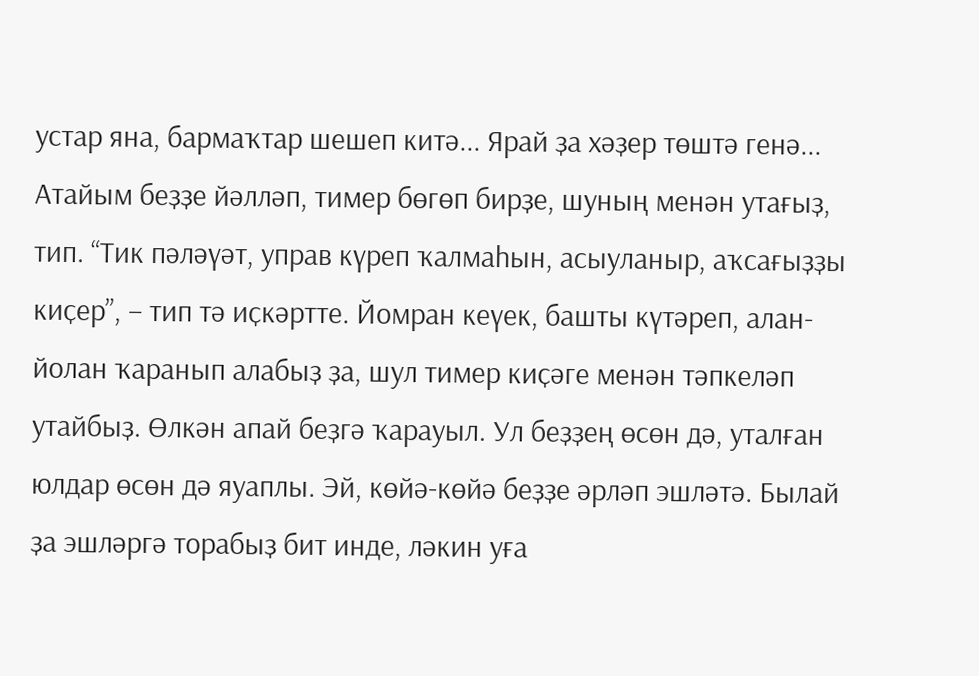устар яна, бармаҡтар шешеп китә... Ярай ҙа хәҙер төштә генә... Атайым беҙҙе йәлләп, тимер бөгөп бирҙе, шуның менән утағыҙ, тип. “Тик пәләүәт, управ күреп ҡалмаһын, асыуланыр, аҡсағыҙҙы киҫер”, – тип тә иҫкәртте. Йомран кеүек, башты күтәреп, алан-йолан ҡаранып алабыҙ ҙа, шул тимер киҫәге менән тәпкеләп утайбыҙ. Өлкән апай беҙгә ҡарауыл. Ул беҙҙең өсөн дә, уталған юлдар өсөн дә яуаплы. Эй, көйә-көйә беҙҙе әрләп эшләтә. Былай ҙа эшләргә торабыҙ бит инде, ләкин уға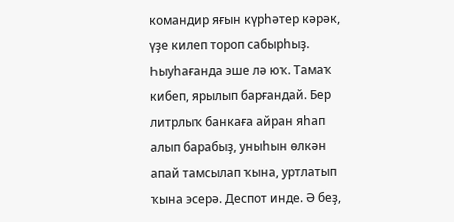командир яғын күрһәтер кәрәк, үҙе килеп тороп сабырһыҙ. Һыуһағанда эше лә юҡ. Тамаҡ кибеп, ярылып барғандай. Бер литрлыҡ банкаға айран яһап алып барабыҙ, уныһын өлкән апай тамсылап ҡына, уртлатып ҡына эсерә. Деспот инде. Ә беҙ,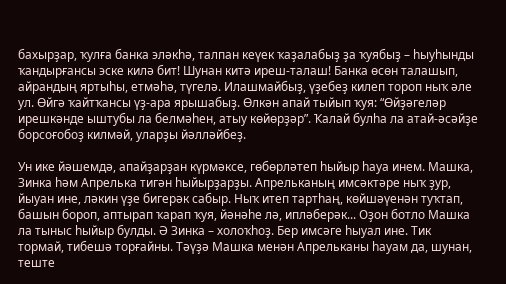бахырҙар, ҡулға банка эләкһә, талпан кеүек ҡаҙалабыҙ ҙа ҡуябыҙ – һыуһынды ҡандырғансы эске килә бит! Шунан китә иреш-талаш! Банка өсөн талашып, айрандың яртыһы, етмәһә, түгелә. Илашмайбыҙ, үҙебеҙ килеп тороп ныҡ әле ул. Өйгә ҡайтҡансы үҙ-ара ярышабыҙ. Өлкән апай тыйып ҡуя: “Өйҙәгеләр ирешкәнде ыштубы ла белмәһен, атыу көйөрҙәр”. Ҡалай булһа ла атай-әсәйҙе борсоғобоҙ килмәй, уларҙы йәлләйбеҙ.

Ун ике йәшемдә, апайҙарҙан күрмәксе, гөбөрләтеп һыйыр һауа инем. Машка, Зинка һәм Апрелька тигән һыйырҙарҙы. Апрельканың имсәктәре ныҡ ҙур, йыуан ине, ләкин үҙе бигерәк сабыр. Ныҡ итеп тартһаң, көйшәүенән туҡтап, башын бороп, аптырап ҡарап ҡуя, йәнәһе лә, ипләберәк... Оҙон ботло Машка ла тыныс һыйыр булды. Ә Зинка – холоҡһоҙ. Бер имсәге һыуал ине. Тик тормай, тибешә торғайны. Тәүҙә Машка менән Апрельканы һауам да, шунан, теште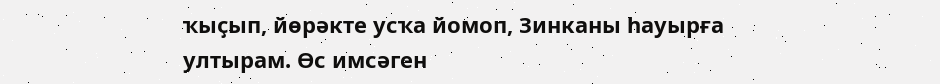ҡыҫып, йөрәкте усҡа йомоп, Зинканы һауырға ултырам. Өс имсәген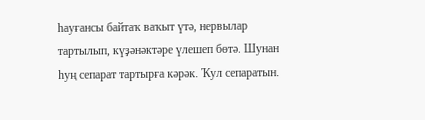һауғансы байтаҡ ваҡыт үтә, нервылар тартылып, күҙәнәктәре үлешеп бөтә. Шунан һуң сепарат тартырға кәрәк. Ҡул сепаратын.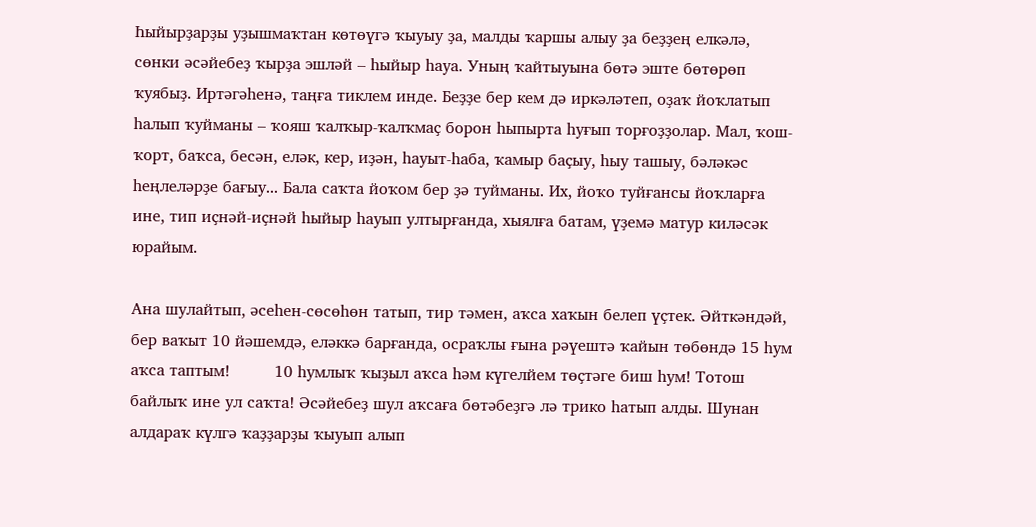Һыйырҙарҙы уҙышмаҡтан көтөүгә ҡыуыу ҙа, малды ҡаршы алыу ҙа беҙҙең елкәлә, сөнки әсәйебеҙ ҡырҙа эшләй – һыйыр һауа. Уның ҡайтыуына бөтә эште бөтөрөп ҡуябыҙ. Иртәгәһенә, таңға тиклем инде. Беҙҙе бер кем дә иркәләтеп, оҙаҡ йоҡлатып һалып ҡуйманы – ҡояш ҡалҡыр-ҡалҡмаҫ борон һыпырта һуғып торғоҙҙолар. Мал, ҡош-ҡорт, баҡса, бесән, еләк, кер, иҙән, һауыт-һаба, ҡамыр баҫыу, һыу ташыу, бәләкәс һеңлеләрҙе бағыу... Бала саҡта йоҡом бер ҙә туйманы. Их, йоҡо туйғансы йоҡларға ине, тип иҫнәй-иҫнәй һыйыр һауып ултырғанда, хыялға батам, үҙемә матур киләсәк юрайым.

Ана шулайтып, әсеһен-сөсөһөн татып, тир тәмен, аҡса хаҡын белеп үҫтек. Әйткәндәй, бер ваҡыт 10 йәшемдә, еләккә барғанда, осраҡлы ғына рәүештә ҡайын төбөндә 15 һум аҡса таптым!         10 һумлыҡ ҡыҙыл аҡса һәм күгелйем төҫтәге биш һум! Тотош байлыҡ ине ул саҡта! Әсәйебеҙ шул аҡсаға бөтәбеҙгә лә трико һатып алды. Шунан алдараҡ күлгә ҡаҙҙарҙы ҡыуып алып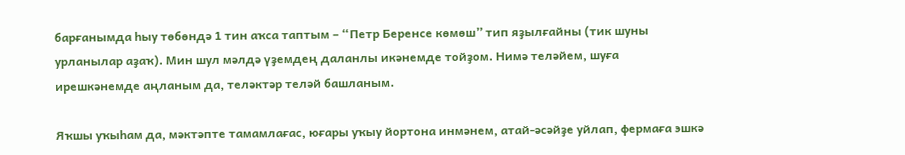барғанымда һыу төбөндә 1 тин аҡса таптым – “Петр Беренсе көмөш” тип яҙылғайны (тик шуны урланылар аҙаҡ). Мин шул мәлдә үҙемдең даланлы икәнемде тойҙом. Нимә теләйем, шуға ирешкәнемде аңланым да, теләктәр теләй башланым.

Яҡшы уҡыһам да, мәктәпте тамамлағас, юғары уҡыу йортона инмәнем, атай-әсәйҙе уйлап, фермаға эшкә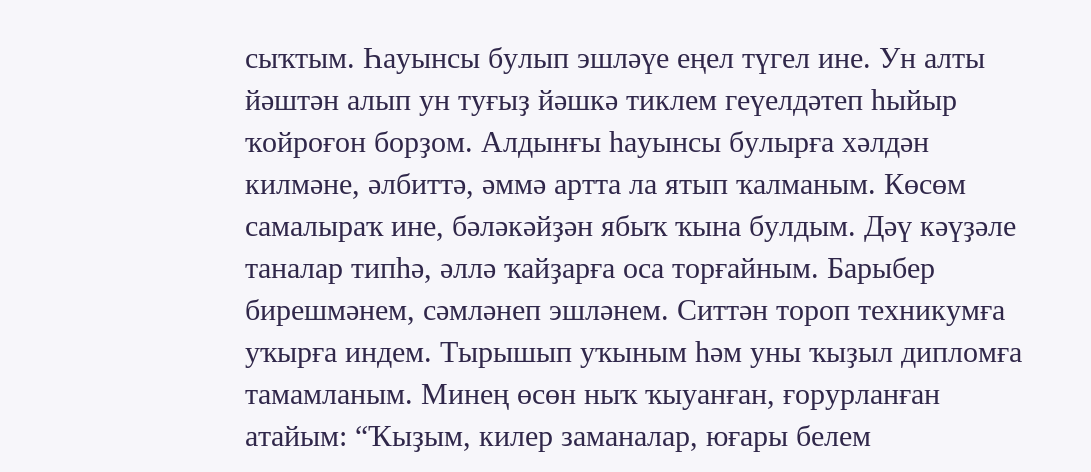сыҡтым. Һауынсы булып эшләүе еңел түгел ине. Ун алты йәштән алып ун туғыҙ йәшкә тиклем геүелдәтеп һыйыр ҡойроғон борҙом. Алдынғы һауынсы булырға хәлдән килмәне, әлбиттә, әммә артта ла ятып ҡалманым. Көсөм самалыраҡ ине, бәләкәйҙән ябыҡ ҡына булдым. Дәү кәүҙәле таналар типһә, әллә ҡайҙарға оса торғайным. Барыбер бирешмәнем, сәмләнеп эшләнем. Ситтән тороп техникумға уҡырға индем. Тырышып уҡыным һәм уны ҡыҙыл дипломға тамамланым. Минең өсөн ныҡ ҡыуанған, ғорурланған атайым: “Ҡыҙым, килер заманалар, юғары белем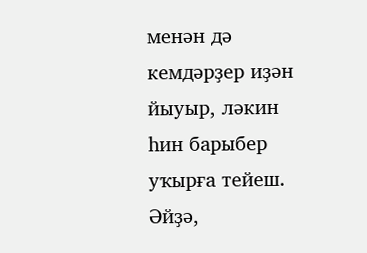менән дә кемдәрҙер иҙән йыуыр, ләкин һин барыбер уҡырға тейеш. Әйҙә,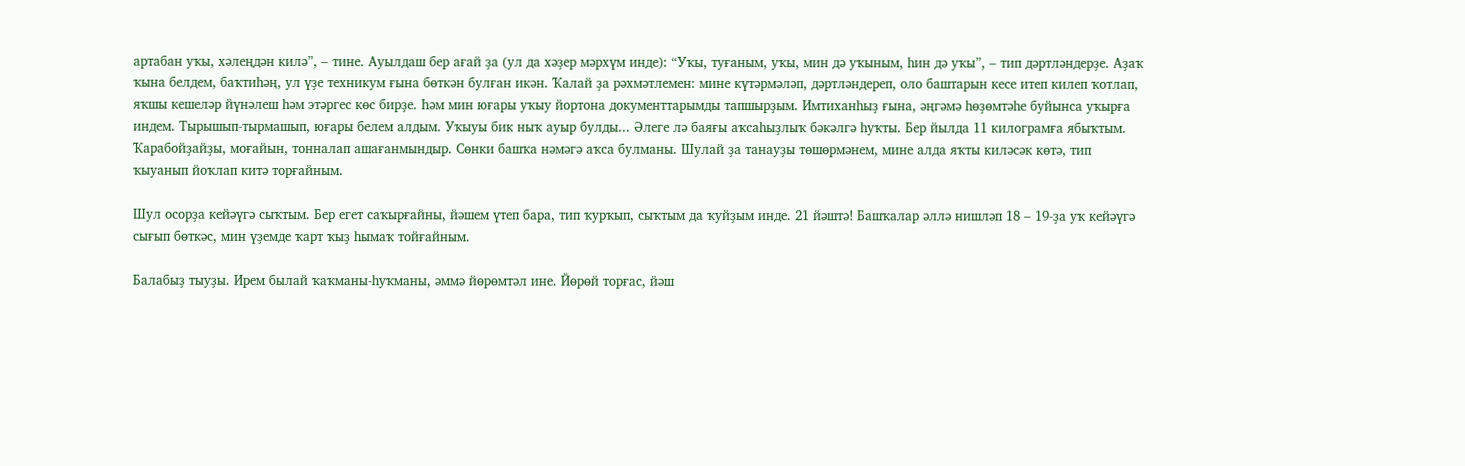артабан уҡы, хәлеңдән килә”, – тине. Ауылдаш бер ағай ҙа (ул да хәҙер мәрхүм инде): “Уҡы, туғаным, уҡы, мин дә уҡыным, һин дә уҡы”, – тип дәртләндерҙе. Аҙаҡ ҡына белдем, баҡтиһәң, ул үҙе техникум ғына бөткән булған икән. Ҡалай ҙа рәхмәтлемен: мине күтәрмәләп, дәртләндереп, оло баштарын кесе итеп килеп ҡотлап, яҡшы кешеләр йүнәлеш һәм этәргес көс бирҙе. Һәм мин юғары уҡыу йортона документтарымды тапшырҙым. Имтиханһыҙ ғына, әңгәмә һөҙөмтәһе буйынса уҡырға индем. Тырышып-тырмашып, юғары белем алдым. Уҡыуы бик ныҡ ауыр булды... Әлеге лә баяғы аҡсаһыҙлыҡ бәкәлгә һуҡты. Бер йылда 11 килограмға ябыҡтым. Ҡарабойҙайҙы, моғайын, тонналап ашағанмындыр. Сөнки башҡа нәмәгә аҡса булманы. Шулай ҙа танауҙы төшөрмәнем, мине алда яҡты киләсәк көтә, тип ҡыуанып йоҡлап китә торғайным.

Шул осорҙа кейәүгә сыҡтым. Бер егет саҡырғайны, йәшем үтеп бара, тип ҡурҡып, сыҡтым да ҡуйҙым инде. 21 йәштә! Башҡалар әллә нишләп 18 – 19-ҙа уҡ кейәүгә сығып бөткәс, мин үҙемде ҡарт ҡыҙ һымаҡ тойғайным.

Балабыҙ тыуҙы. Ирем былай ҡаҡманы-һуҡманы, әммә йөрөмтәл ине. Йөрөй торғас, йәш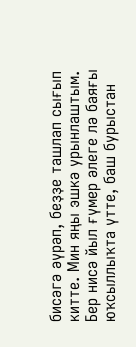бисәгә әүрәп, беҙҙе ташлап сығып китте. Мин яңы эшкә урынлаштым. Бер нисә йыл ғүмер әлеге лә баяғы юҡсыллыҡта үтте, баш бурыстан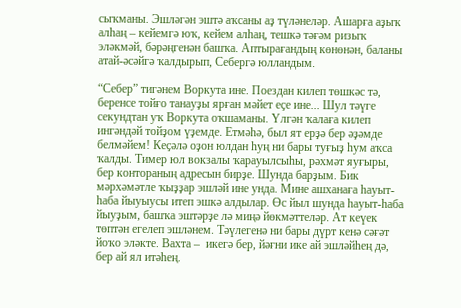сыҡманы. Эшләгән эштә аҡсаны аҙ түләнеләр. Ашарға аҙыҡ алһаң – кейемгә юҡ, кейем алһаң, тешкә тәғәм ризыҡ эләкмәй, бәрәңгенән башҡа. Аптырағандың көнөнән, баланы атай-әсәйгә ҡалдырып, Себергә юлландым.

“Себер” тигәнем Воркута ине. Поездан килеп төшкәс тә, беренсе тойғо танауҙы ярған мәйет еҫе ине... Шул тәүге секундтан уҡ Воркута оҡшаманы. Үлгән ҡалаға килеп ингәндәй тойҙом үҙемде. Етмәһә, был ят ерҙә бер әҙәмде белмәйем! Кеҫәлә оҙон юлдан һуң ни бары туғыҙ һум аҡса ҡалды. Тимер юл вокзалы ҡарауылсыһы, рәхмәт яуғыры, бер контораның адресын бирҙе. Шунда барҙым. Бик мәрхәмәтле ҡыҙҙар эшләй ине унда. Мине ашханаға һауыт-һаба йыуыусы итеп эшкә алдылар. Өс йыл шунда һауыт-һаба йыуҙым, башҡа эштәрҙе лә миңә йөкмәттеләр. Ат кеүек төптән егелеп эшләнем. Тәүлегенә ни бары дүрт кенә сәғәт йоҡо эләкте. Вахта –  икегә бер, йәғни ике ай эшләйһең дә, бер ай ял итәһең.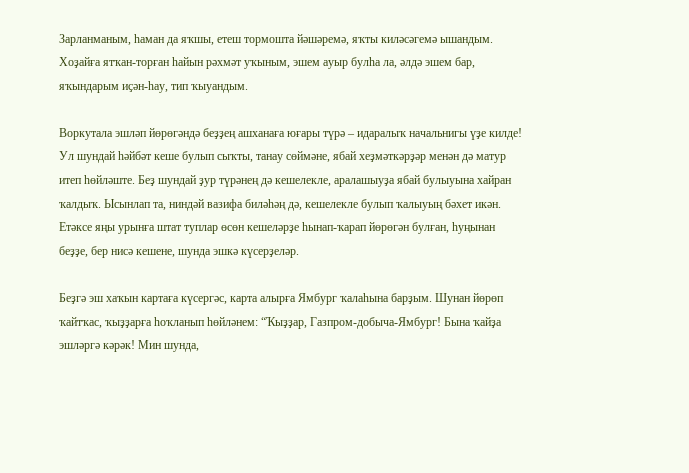Зарланманым, һаман да яҡшы, етеш тормошта йәшәремә, яҡты киләсәгемә ышандым. Хоҙайға ятҡан-торған һайын рәхмәт уҡыным, эшем ауыр булһа ла, әлдә эшем бар, яҡындарым иҫән-һау, тип ҡыуандым.

Воркутала эшләп йөрөгәндә беҙҙең ашханаға юғары түрә – идаралыҡ начальнигы үҙе килде! Ул шундай һәйбәт кеше булып сыҡты, танау сөймәне, ябай хеҙмәткәрҙәр менән дә матур итеп һөйләште. Беҙ шундай ҙур түрәнең дә кешелекле, аралашыуҙа ябай булыуына хайран ҡалдыҡ. Ысынлап та, ниндәй вазифа биләһәң дә, кешелекле булып ҡалыуың бәхет икән. Етәксе яңы урынға штат туплар өсөн кешеләрҙе һынап-ҡарап йөрөгән булған, һуңынан беҙҙе, бер нисә кешене, шунда эшкә күсерҙеләр.

Беҙгә эш хаҡын картаға күсергәс, карта алырға Ямбург ҡалаһына барҙым. Шунан йөрөп ҡайтҡас, ҡыҙҙарға һоҡланып һөйләнем: “Ҡыҙҙар, Газпром-добыча-Ямбург! Бына ҡайҙа эшләргә кәрәк! Мин шунда,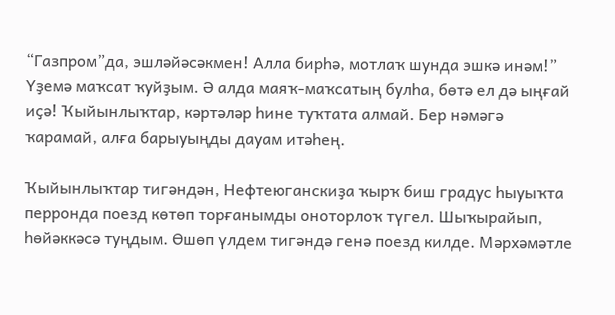“Газпром”да, эшләйәсәкмен! Алла бирһә, мотлаҡ шунда эшкә инәм!” Үҙемә маҡсат ҡуйҙым. Ә алда маяҡ-маҡсатың булһа, бөтә ел дә ыңғай иҫә! Ҡыйынлыҡтар, кәртәләр һине туҡтата алмай. Бер нәмәгә ҡарамай, алға барыуыңды дауам итәһең.

Ҡыйынлыҡтар тигәндән, Нефтеюганскиҙа ҡырҡ биш градус һыуыҡта перронда поезд көтөп торғанымды оноторлоҡ түгел. Шыҡырайып, һөйәккәсә туңдым. Өшөп үлдем тигәндә генә поезд килде. Мәрхәмәтле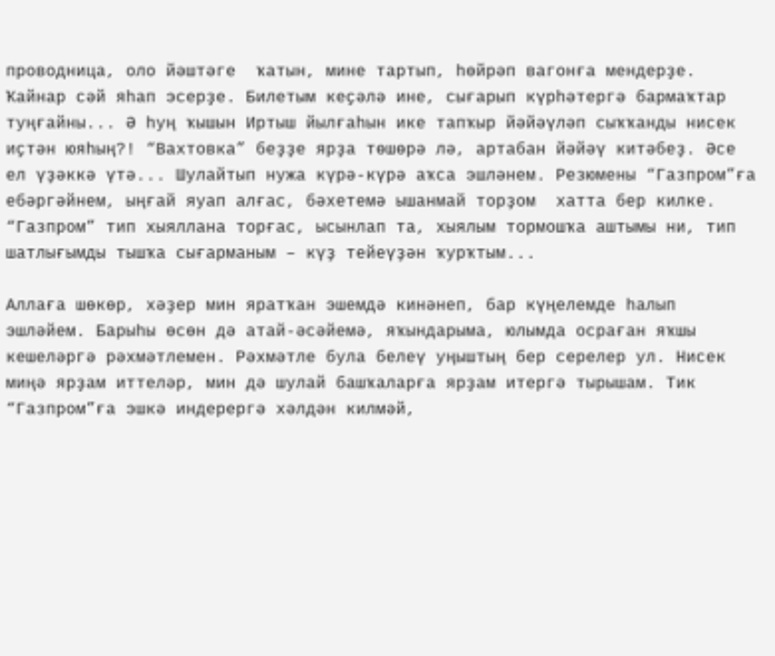проводница, оло йәштәге  ҡатын, мине тартып, һөйрәп вагонға мендерҙе. Ҡайнар сәй яһап эсерҙе. Билетым кеҫәлә ине, сығарып күрһәтергә бармаҡтар туңғайны... Ә һуң ҡышын Иртыш йылғаһын ике тапҡыр йәйәүләп сыҡҡанды нисек иҫтән юяһың?! “Вахтовка” беҙҙе ярҙа төшөрә лә, артабан йәйәү китәбеҙ. Әсе ел үҙәккә үтә... Шулайтып нужа күрә-күрә аҡса эшләнем. Резюмены “Газпром”ға ебәргәйнем, ыңғай яуап алғас, бәхетемә ышанмай торҙом  хатта бер килке. “Газпром” тип хыяллана торғас, ысынлап та, хыялым тормошҡа аштымы ни, тип шатлығымды тышҡа сығарманым – күҙ тейеүҙән ҡурҡтым...

Аллаға шөкөр, хәҙер мин яратҡан эшемдә кинәнеп, бар күңелемде һалып эшләйем. Барыһы өсөн дә атай-әсәйемә, яҡындарыма, юлымда осраған яҡшы кешеләргә рәхмәтлемен. Рәхмәтле була белеү уңыштың бер серелер ул. Нисек миңә ярҙам иттеләр, мин дә шулай башҡаларға ярҙам итергә тырышам. Тик “Газпром”ға эшкә индерергә хәлдән килмәй,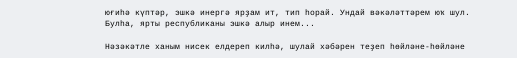юғиһә күптәр, эшкә инергә ярҙам ит, тип һорай. Ундай вәкәләттәрем юҡ шул. Булһа, ярты республиканы эшкә алыр инем...

Нәзәкәтле ханым нисек елдереп килһә, шулай хәбәрен теҙеп һөйләне-һөйләне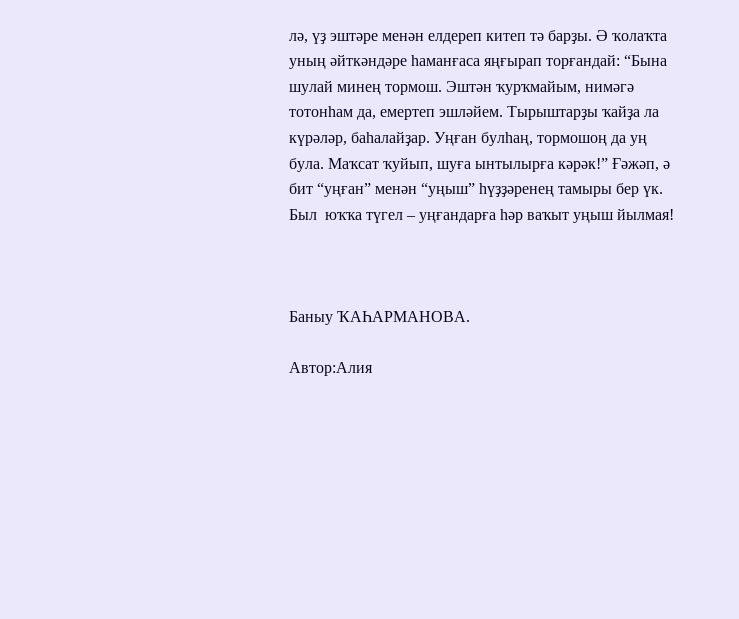лә, үҙ эштәре менән елдереп китеп тә барҙы. Ә ҡолаҡта уның әйткәндәре һаманғаса яңғырап торғандай: “Бына шулай минең тормош. Эштән ҡурҡмайым, нимәгә тотонһам да, емертеп эшләйем. Тырыштарҙы ҡайҙа ла күрәләр, баһалайҙар. Уңған булһаң, тормошоң да уң була. Маҡсат ҡуйып, шуға ынтылырға кәрәк!” Ғәжәп, ә бит “уңған” менән “уңыш” һүҙҙәренең тамыры бер үк. Был  юҡҡа түгел – уңғандарға һәр ваҡыт уңыш йылмая!



Баныу ҠАҺАРМАНОВА.

Автор:Алия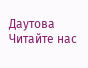Даутова
Читайте нас